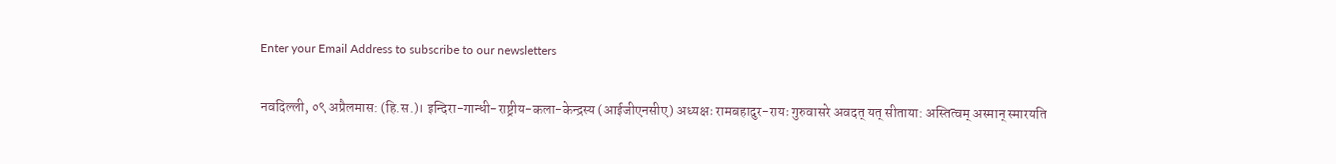Enter your Email Address to subscribe to our newsletters

नवदिल्ली, ०९ अप्रैलमास: (हि.स.)। इन्दिरा-गान्धी-राष्ट्रीय-कला-केन्द्रस्य (आईजीएनसीए) अध्यक्षः रामबहादुर-रायः गुरुवासरे अवदत् यत् सीताया: अस्तित्वम् अस्मान् स्मारयति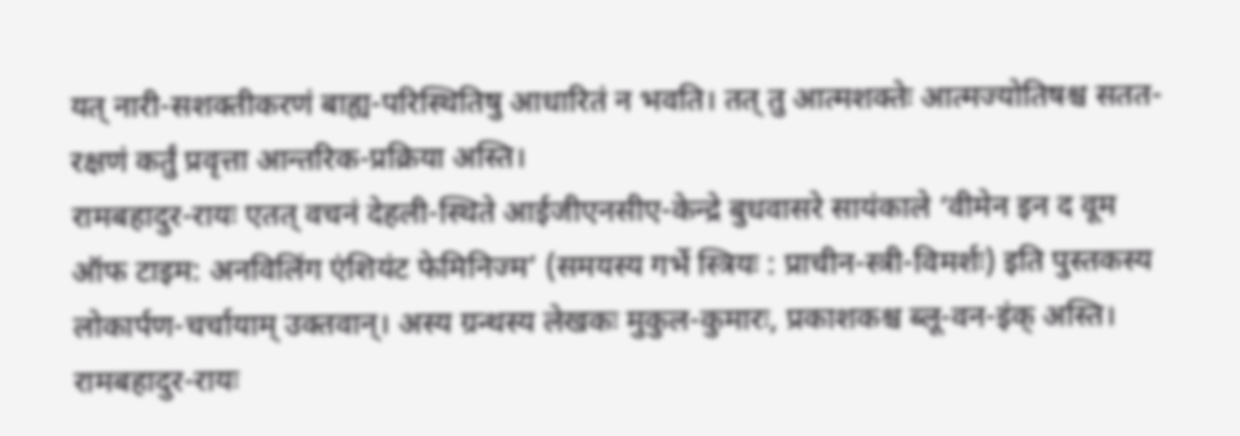यत् नारी-सशक्तीकरणं बाह्य-परिस्थितिषु आधारितं न भवति। तत् तु आत्मशक्तेः आत्मज्योतिषश्च सतत-रक्षणं कर्तुं प्रवृत्ता आन्तरिक-प्रक्रिया अस्ति।
रामबहादुर-रायः एतत् वचनं देहली-स्थिते आईजीएनसीए-केन्द्रे बुधवासरे सायंकाले ‘वीमेन इन द वूम ऑफ टाइम: अनविलिंग एंशियंट फेमिनिज्म’ (समयस्य गर्भे स्त्रियः : प्राचीन-स्त्री-विमर्शः) इति पुस्तकस्य लोकार्पण-चर्चायाम् उक्तवान्। अस्य ग्रन्थस्य लेखकः मुकुल-कुमारः, प्रकाशकश्च ब्लू-वन-इंक् अस्ति।
रामबहादुर-रायः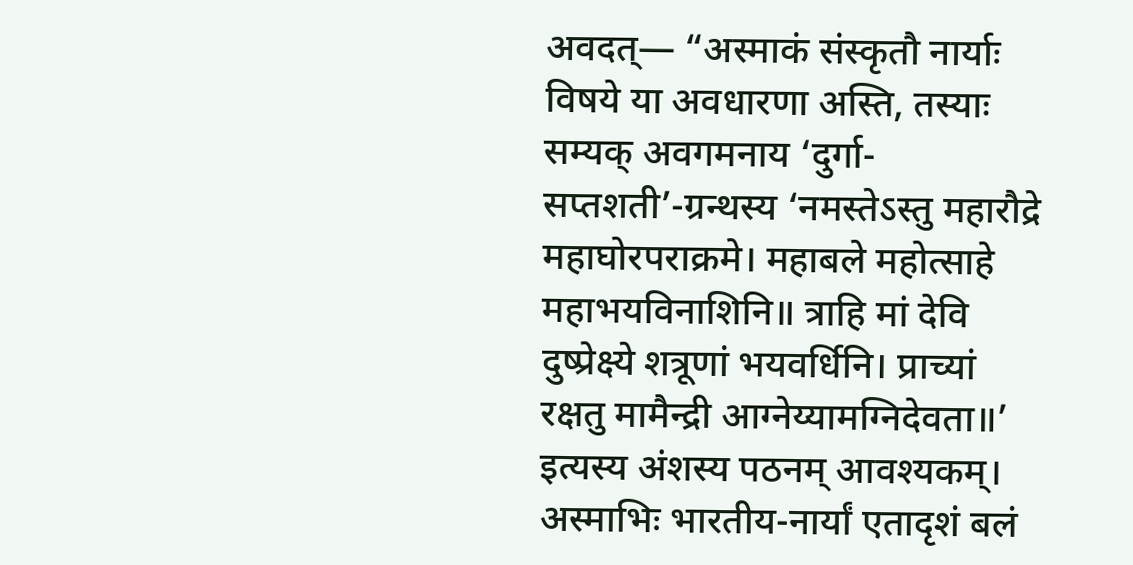अवदत्— “अस्माकं संस्कृतौ नार्याः विषये या अवधारणा अस्ति, तस्याः सम्यक् अवगमनाय ‘दुर्गा-सप्तशती’-ग्रन्थस्य ‘नमस्तेऽस्तु महारौद्रे महाघोरपराक्रमे। महाबले महोत्साहे महाभयविनाशिनि॥ त्राहि मां देवि दुष्प्रेक्ष्ये शत्रूणां भयवर्धिनि। प्राच्यां रक्षतु मामैन्द्री आग्नेय्यामग्निदेवता॥’ इत्यस्य अंशस्य पठनम् आवश्यकम्। अस्माभिः भारतीय-नार्यां एतादृशं बलं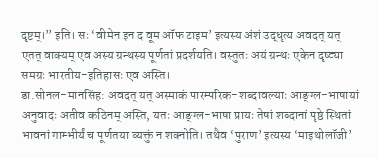दृष्टम्।” इति। सः ‘वीमेन इन द वूम ऑफ टाइम’ इत्यस्य अंशं उद्धृत्य अवदत् यत् एतत् वाक्यम् एव अस्य ग्रन्थस्य पूर्णतां प्रदर्शयति। वस्तुतः अयं ग्रन्थः एकेन दृष्ट्या समग्रः भारतीय-इतिहासः एव अस्ति।
डा.सोनल-मानसिंह: अवदत् यत् अस्माकं पारम्परिक-शब्दावल्याः आङ्ग्ल-भाषायां अनुवादः अतीव कठिनम् अस्ति, यतः आङ्ग्ल-भाषा प्रायः तेषां शब्दानां पृष्ठे स्थितां भावनां गाम्भीर्यं च पूर्णतया व्यक्तुं न शक्नोति। तथैव ‘पुराण’ इत्यस्य ‘माइथोलॉजी’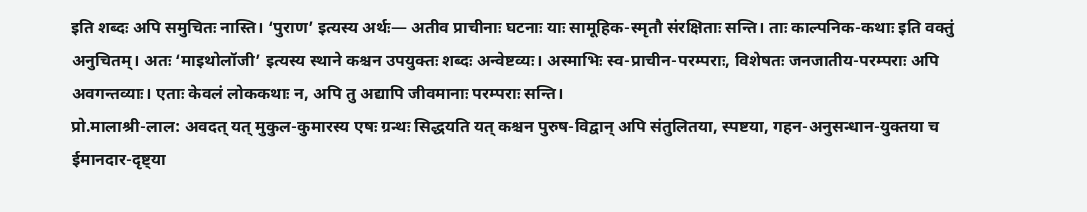इति शब्दः अपि समुचितः नास्ति। ‘पुराण’ इत्यस्य अर्थः— अतीव प्राचीनाः घटनाः याः सामूहिक-स्मृतौ संरक्षिताः सन्ति। ताः काल्पनिक-कथाः इति वक्तुं अनुचितम्। अतः ‘माइथोलॉजी’ इत्यस्य स्थाने कश्चन उपयुक्तः शब्दः अन्वेष्टव्यः। अस्माभिः स्व-प्राचीन-परम्पराः, विशेषतः जनजातीय-परम्पराः अपि अवगन्तव्याः। एताः केवलं लोककथाः न, अपि तु अद्यापि जीवमानाः परम्पराः सन्ति।
प्रो.मालाश्री-लाल: अवदत् यत् मुकुल-कुमारस्य एषः ग्रन्थः सिद्धयति यत् कश्चन पुरुष-विद्वान् अपि संतुलितया, स्पष्टया, गहन-अनुसन्धान-युक्तया च ईमानदार-दृष्ट्या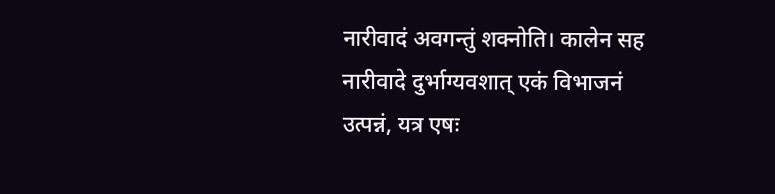नारीवादं अवगन्तुं शक्नोति। कालेन सह नारीवादे दुर्भाग्यवशात् एकं विभाजनं उत्पन्नं, यत्र एषः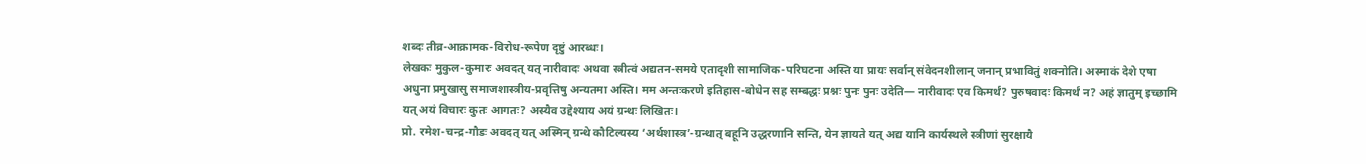शब्दः तीव्र-आक्रामक-विरोध-रूपेण दृष्टुं आरब्धः।
लेखकः मुकुल-कुमारः अवदत् यत् नारीवादः अथवा स्त्रीत्वं अद्यतन-समये एतादृशी सामाजिक-परिघटना अस्ति या प्रायः सर्वान् संवेदनशीलान् जनान् प्रभावितुं शक्नोति। अस्माकं देशे एषा अधुना प्रमुखासु समाजशास्त्रीय-प्रवृत्तिषु अन्यतमा अस्ति। मम अन्तःकरणे इतिहास-बोधेन सह सम्बद्धः प्रश्नः पुनः पुनः उदेति— नारीवादः एव किमर्थं? पुरुषवादः किमर्थं न? अहं ज्ञातुम् इच्छामि यत् अयं विचारः कुतः आगतः? अस्यैव उद्देश्याय अयं ग्रन्थः लिखितः।
प्रो. रमेश-चन्द्र-गौडः अवदत् यत् अस्मिन् ग्रन्थे कौटिल्यस्य ‘अर्थशास्त्र’-ग्रन्थात् बहूनि उद्धरणानि सन्ति, येन ज्ञायते यत् अद्य यानि कार्यस्थले स्त्रीणां सुरक्षायै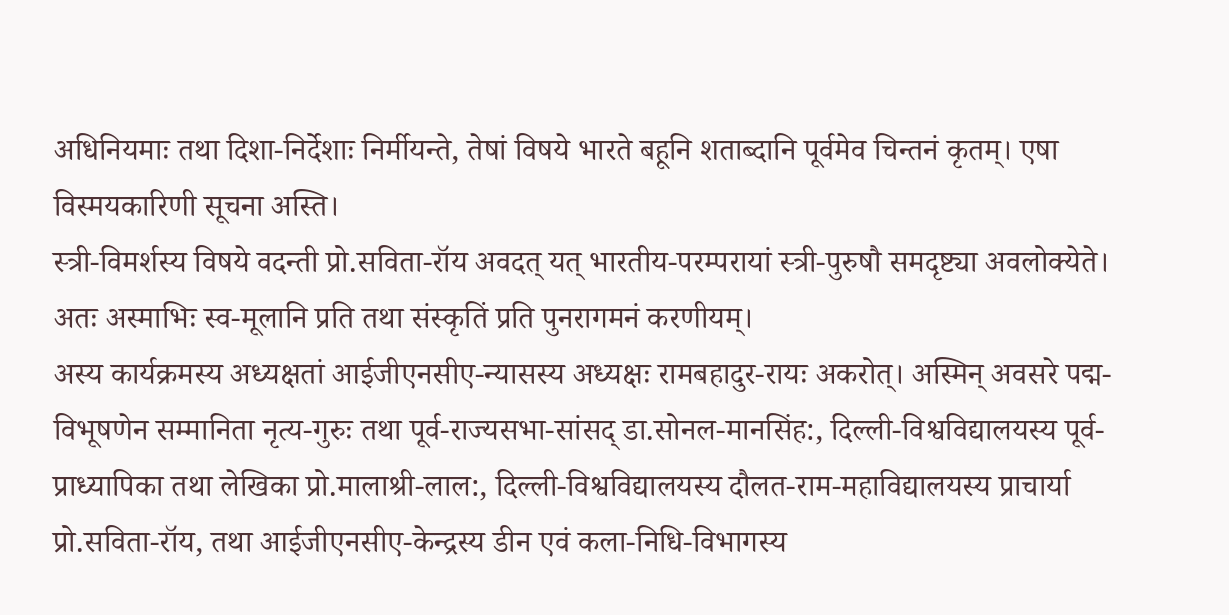अधिनियमाः तथा दिशा-निर्देशाः निर्मीयन्ते, तेषां विषये भारते बहूनि शताब्दानि पूर्वमेव चिन्तनं कृतम्। एषा विस्मयकारिणी सूचना अस्ति।
स्त्री-विमर्शस्य विषये वदन्ती प्रो.सविता-रॉय अवदत् यत् भारतीय-परम्परायां स्त्री-पुरुषौ समदृष्ट्या अवलोक्येते। अतः अस्माभिः स्व-मूलानि प्रति तथा संस्कृतिं प्रति पुनरागमनं करणीयम्।
अस्य कार्यक्रमस्य अध्यक्षतां आईजीएनसीए-न्यासस्य अध्यक्षः रामबहादुर-रायः अकरोत्। अस्मिन् अवसरे पद्म-विभूषणेन सम्मानिता नृत्य-गुरुः तथा पूर्व-राज्यसभा-सांसद् डा.सोनल-मानसिंह:, दिल्ली-विश्वविद्यालयस्य पूर्व-प्राध्यापिका तथा लेखिका प्रो.मालाश्री-लाल:, दिल्ली-विश्वविद्यालयस्य दौलत-राम-महाविद्यालयस्य प्राचार्या प्रो.सविता-रॉय, तथा आईजीएनसीए-केन्द्रस्य डीन एवं कला-निधि-विभागस्य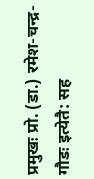प्रमुखः प्रो. (डा.) रमेश-चन्द्र-गौडः इत्येतै: सह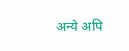अन्ये अपि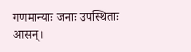गणमान्याः जनाः उपस्थिताः आसन्।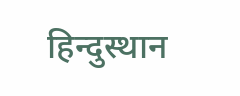हिन्दुस्थान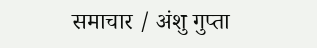समाचार / अंशु गुप्ता